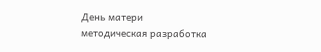День матери
методическая разработка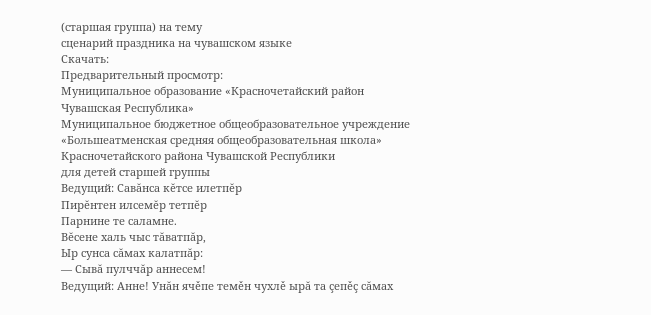(старшая группа) на тему
сценарий праздника на чувашском языке
Скачать:
Предварительный просмотр:
Муниципальное образование «Красночетайский район Чувашская Республика»
Муниципальное бюджетное общеобразовательное учреждение
«Большеатменская средняя общеобразовательная школа»
Красночетайского района Чувашской Республики
для детей старшей группы
Ведущий: Савăнса кĕтсе илетпĕр
Пирĕнтен илсемĕр тетпĕр
Парнине те саламне.
Вĕсене халь чыс тăватпăр,
Ыр сунса сăмах калатпăр:
— Сывă пулччăр аннесем!
Ведущий: Анне! Унăн ячěпе темěн чухлě ырă та çепěç сăмах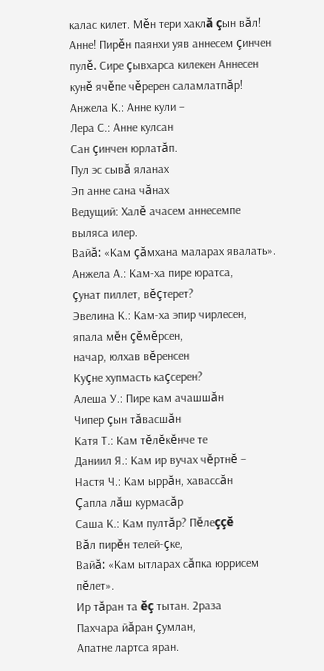калас килет. Мěн тери хаклă çын вăл! Анне! Пирěн паянхи уяв аннесем çинчен пулě. Сире çывхарса килекен Аннесен кунě ячěпе чěререн саламлатпăр!
Анжела К.: Анне кули –
Лера С.: Анне кулсан
Сан çинчен юрлатăп.
Пул эс сывă яланах
Эп анне сана чăнах
Ведущий: Халĕ ачасем аннесемпе выляса илер.
Вайă: «Кам çăмхана маларах явалать».
Анжела А.: Кам-ха пире юратса,
çунат пиллет, вĕçтерет?
Эвелина К.: Кам-ха эпир чирлесен,
япала мĕн çĕмĕрсен,
начар, юлхав вĕренсен
Куçне хупмасть каçсерен?
Алеша У.: Пире кам ачашшăн
Чипер çын тăвасшăн
Катя Т.: Кам тĕлĕкĕнче те
Даниил Я.: Кам ир вучах чĕртнĕ –
Настя Ч.: Кам ыррăн, хавассăн
Çапла лăш курмасăр
Саша К.: Кам пултăр? Пĕлеççĕ
Вăл пирĕн телей-çке,
Вайă: «Кам ытларах сăпка юррисем пĕлет».
Ир тăран та ĕç тытан. 2раза
Пахчара йăран çумлан,
Апатне лартса яран.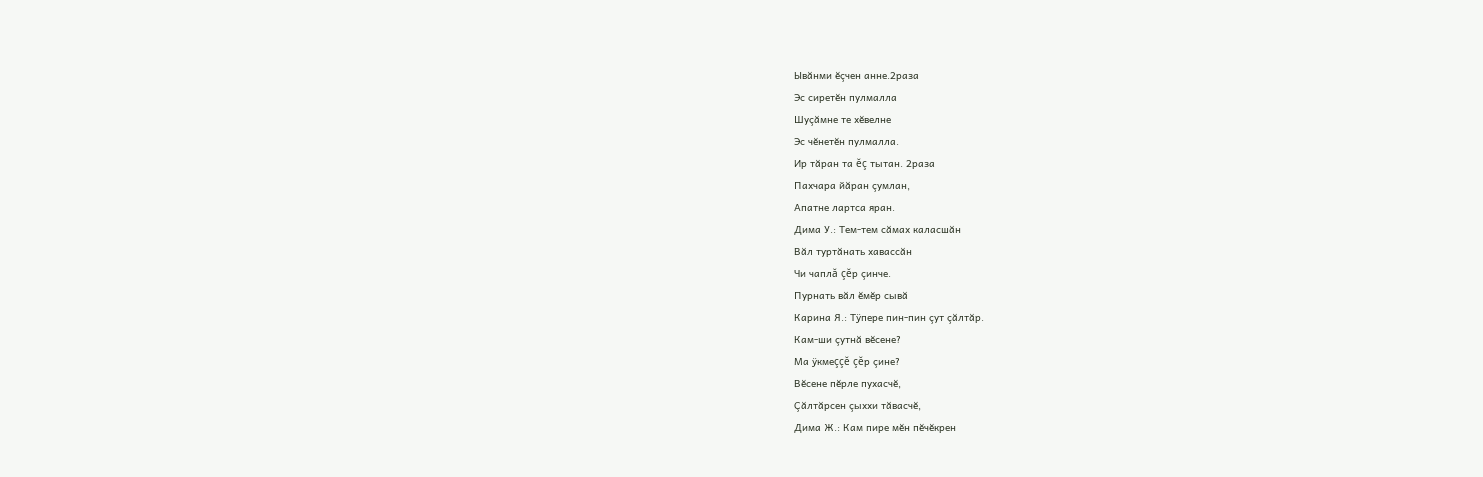Ывăнми ĕçчен анне.2раза
Эс сиретĕн пулмалла
Шуçăмне те хĕвелне
Эс чĕнетĕн пулмалла.
Ир тăран та ĕç тытан. 2раза
Пахчара йăран çумлан,
Апатне лартса яран.
Дима У.: Тем-тем сăмах каласшăн
Вăл туртăнать хавассăн
Чи чаплă çĕр çинче.
Пурнать вăл ĕмĕр сывă
Карина Я.: Тÿпере пин-пин çут çăлтăр.
Кам-ши çутнă вĕсене?
Ма ÿкмеççĕ çĕр çине?
Вĕсене пĕрле пухасчĕ,
Çăлтăрсен çыххи тăвасчĕ,
Дима Ж.: Кам пире мĕн пĕчĕкрен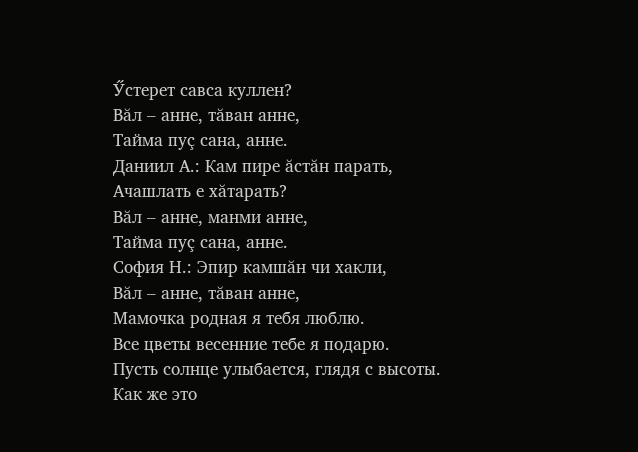Ӳстерет савса куллен?
Вăл – анне, тăван анне,
Тайма пуç сана, анне.
Даниил А.: Кам пире ăстăн парать,
Ачашлать е хăтарать?
Вăл – анне, манми анне,
Тайма пуç сана, анне.
София Н.: Эпир камшăн чи хакли,
Вăл – анне, тăван анне,
Мамочка родная я тебя люблю.
Все цветы весенние тебе я подарю.
Пусть солнце улыбается, глядя с высоты.
Как же это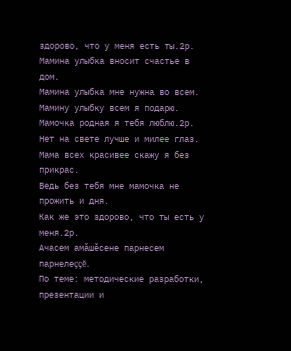здорово, что у меня есть ты.2р.
Мамина улыбка вносит счастье в дом.
Мамина улыбка мне нужна во всем.
Мамину улыбку всем я подарю.
Мамочка родная я тебя люблю.2р.
Нет на свете лучше и милее глаз.
Мама всех красивее скажу я без прикрас.
Ведь без тебя мне мамочка не прожить и дня.
Как же это здорово, что ты есть у меня.2р.
Ачасем амăшĕсене парнесем парнелеççĕ.
По теме: методические разработки, презентации и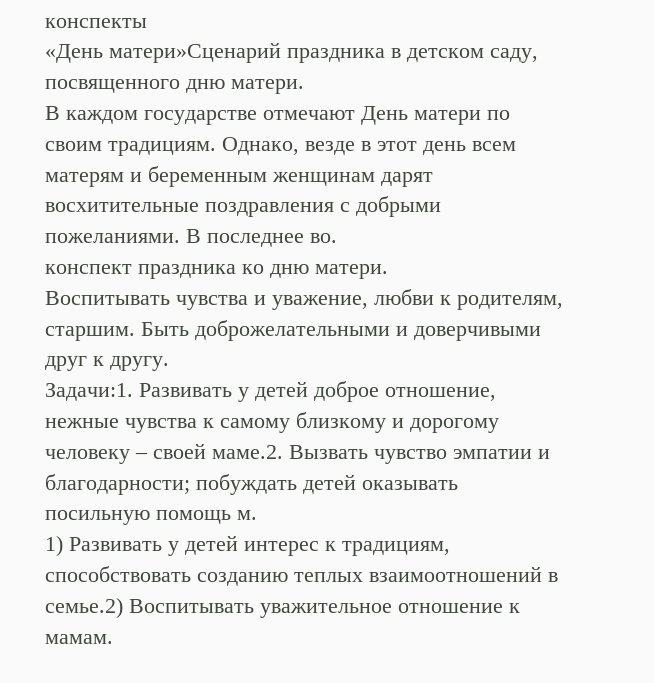конспекты
«День матери»Сценарий праздника в детском саду, посвященного дню матери.
В каждом государстве отмечают День матери по своим традициям. Однако, везде в этот день всем матерям и беременным женщинам дарят восхитительные поздравления с добрыми пожеланиями. В последнее во.
конспект праздника ко дню матери.
Воспитывать чувства и уважение, любви к родителям, старшим. Быть доброжелательными и доверчивыми друг к другу.
Задачи:1. Развивать у детей доброе отношение, нежные чувства к самому близкому и дорогому человеку – своей маме.2. Вызвать чувство эмпатии и благодарности; побуждать детей оказывать посильную помощь м.
1) Развивать у детей интерес к традициям, способствовать созданию теплых взаимоотношений в семье.2) Воспитывать уважительное отношение к мамам.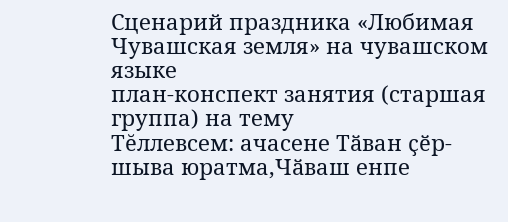Сценарий праздника «Любимая Чувашская земля» на чувашском языке
план-конспект занятия (старшая группа) на тему
Тĕллевсем: ачасене Тӑван ҫӗр-шыва юратма,Чӑваш енпе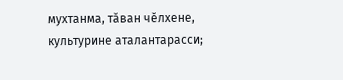мухтанма, тӑван чӗлхене, культурине аталантарасси;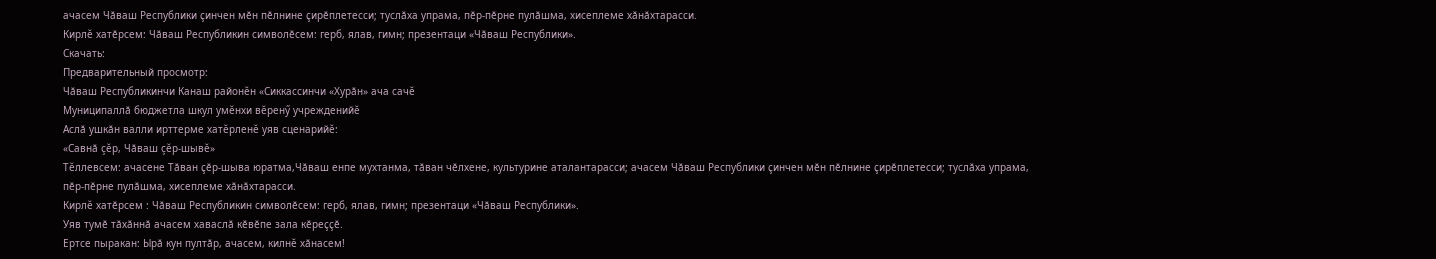ачасем Чӑваш Республики ҫинчен мӗн пӗлнине ҫирӗплетесси; туслӑха упрама, пӗр-пӗрне пулӑшма, хисеплеме хӑнӑхтарасси.
Кирлĕ хатӗрсем: Чӑваш Республикин символӗсем: герб, ялав, гимн; презентаци «Чӑваш Республики».
Скачать:
Предварительный просмотр:
Чӑваш Республикинчи Канаш районĕн «Сиккассинчи «Хурӑн» ача сачĕ
Муниципаллӑ бюджетла шкул умĕнхи вĕренӳ учрежденийĕ
Аслӑ ушкӑн валли ирттерме хатĕрленĕ уяв сценарийĕ:
«Савнӑ çĕр, Чӑваш çĕр-шывĕ»
Тĕллевсем: ачасене Тӑван ҫӗр-шыва юратма,Чӑваш енпе мухтанма, тӑван чӗлхене, культурине аталантарасси; ачасем Чӑваш Республики ҫинчен мӗн пӗлнине ҫирӗплетесси; туслӑха упрама, пӗр-пӗрне пулӑшма, хисеплеме хӑнӑхтарасси.
Кирлĕ хатӗрсем : Чӑваш Республикин символӗсем: герб, ялав, гимн; презентаци «Чӑваш Республики».
Уяв тумӗ тӑхӑннӑ ачасем хаваслӑ кӗвӗпе зала кӗреҫҫӗ.
Ертсе пыракан: Ырӑ кун пултӑр, ачасем, килнĕ хӑнасем!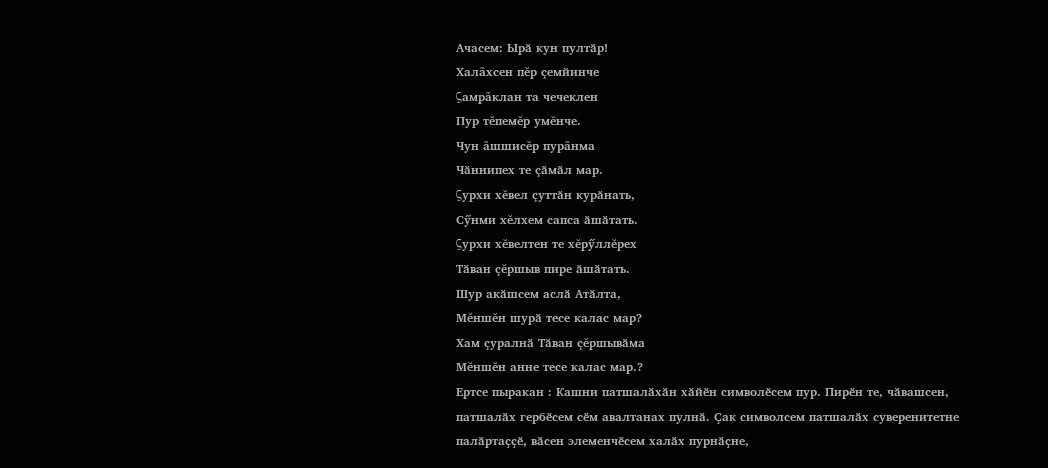Ачасем: Ырӑ кун пултӑр!
Халãхсен пĕр çемйинче
Ϛамрãклан та чечеклен
Пур тĕпемĕр умĕнче.
Чун ãшшисĕр пурãнма
Чӑннипех те çӑмӑл мар.
Ϛурхи хĕвел çуттӑн курӑнать,
Сӳнми хĕлхем сапса ӑшӑтать.
Ϛурхи хĕвелтен те хĕрӳллĕрех
Тӑван çĕршыв пире ӑшӑтать.
Шур акӑшсем аслӑ Атӑлта,
Мĕншĕн шурӑ тесе калас мар?
Хам çуралнӑ Тӑван çĕршывӑма
Мĕншĕн анне тесе калас мар.?
Ертсе пыракан : Кашни патшалӑхӑн хӑйӗн символӗсем пур. Пирӗн те, чӑвашсен, патшалӑх гербӗсем сӗм авалтанах пулнӑ. Ҫак символсем патшалӑх суверенитетне палӑртаҫҫӗ, вӑсен элеменчӗсем халӑх пурнӑҫне,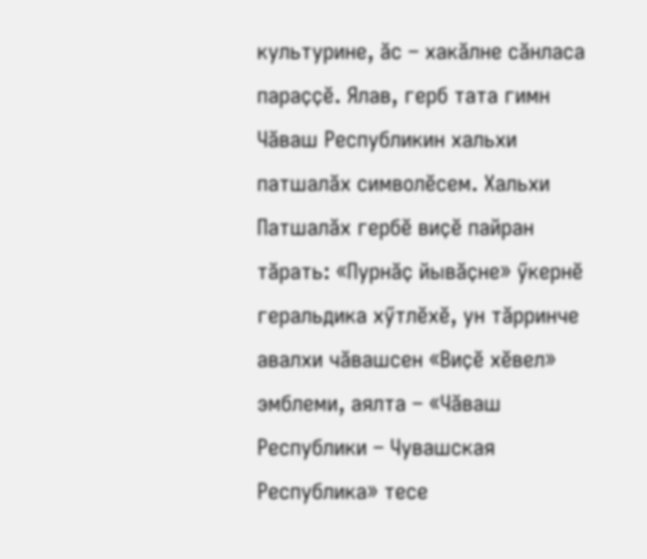культурине, ӑс – хакӑлне сӑнласа параҫҫӗ. Ялав, герб тата гимн Чӑваш Республикин хальхи патшалӑх символӗсем. Хальхи Патшалӑх гербӗ виҫӗ пайран тӑрать: «Пурнӑҫ йывӑҫне» ӳкернӗ геральдика хӳтлӗхӗ, ун тӑрринче авалхи чӑвашсен «Виҫӗ хӗвел» эмблеми, аялта – «Чӑваш Республики – Чувашская Республика» тесе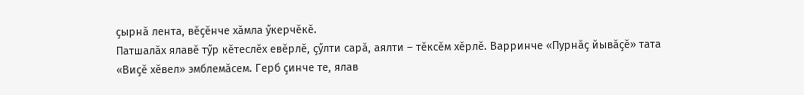ҫырнӑ лента, вӗҫӗнче хӑмла ӳкерчӗкӗ.
Патшалӑх ялавӗ тӳр кӗтеслӗх евӗрлӗ, ҫӳлти сарӑ, аялти – тӗксӗм хӗрлӗ. Варринче «Пурнӑҫ йывӑҫӗ» тата «Виҫӗ хӗвел» эмблемӑсем. Герб ҫинче те, ялав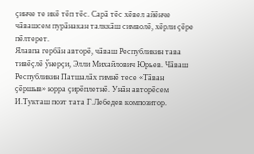ҫинче те икӗ тӗп тӗс. Сарӑ тӗс хӗвел айӗнче чӑвашсем пурӑнакан талккӑш символӗ, хӗрли ҫӗре пӗлтерет.
Ялавпа гербӑн авторӗ, чӑваш Республикин тава тивӗҫлӗ ӳнерҫи, Элли Михайлович Юрьев. Чӑваш Республикин Патшалӑх гимнӗ тесе «Тӑван ҫӗршыв» юрра ҫирӗплетнӗ. Унӑн авторӗсем И.Тукташ поэт тата Г.Лебедев композитор.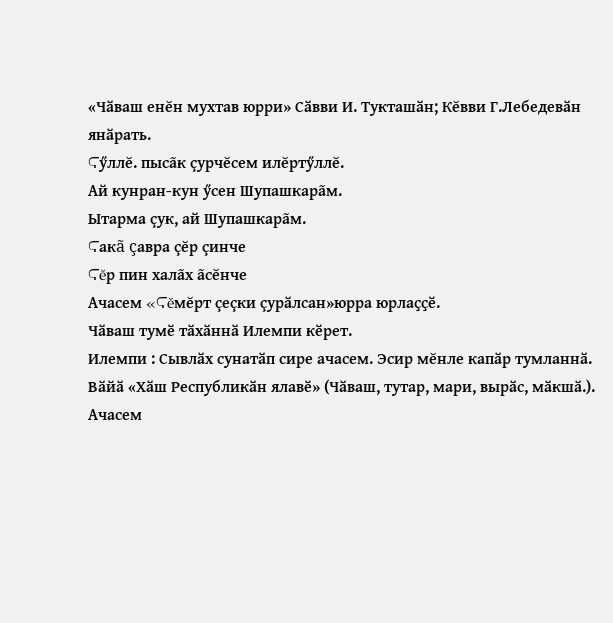«Чӑваш енĕн мухтав юрри» Сӑвви И. Тукташӑн; Кĕвви Г.Лебедевӑн янӑрать.
Ϛӳллĕ. пысãк çурчĕсем илĕртӳллĕ.
Ай кунран-кун ӳсен Шупашкарãм.
Ытарма çук, ай Шупашкарãм.
Ϛакã çавра çĕр çинче
Ϛĕр пин халãх ãсĕнче
Ачасем «Ϛĕмĕрт çеçки çурӑлсан»юрра юрлаҫҫӗ.
Чӑваш тумӗ тӑхӑннӑ Илемпи кӗрет.
Илемпи : Сывлӑх сунатӑп сире ачасем. Эсир мĕнле капӑр тумланнӑ.
Вӑйӑ «Хӑш Республикӑн ялавӗ» (Чӑваш, тутар, мари, вырӑс, мӑкшӑ.). Ачасем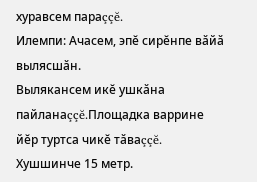хуравсем параççĕ.
Илемпи: Ачасем, эпĕ сирĕнпе вӑйӑ вылясшӑн.
Вылякансем икĕ ушкӑна пайланаççĕ.Площадка варрине йĕр туртса чикĕ тӑваççĕ. Хушшинче 15 метр.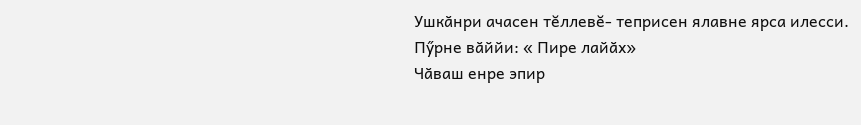Ушкӑнри ачасен тĕллевĕ- теприсен ялавне ярса илесси.
Пӳрне вӑййи: « Пире лайӑх»
Чӑваш енре эпир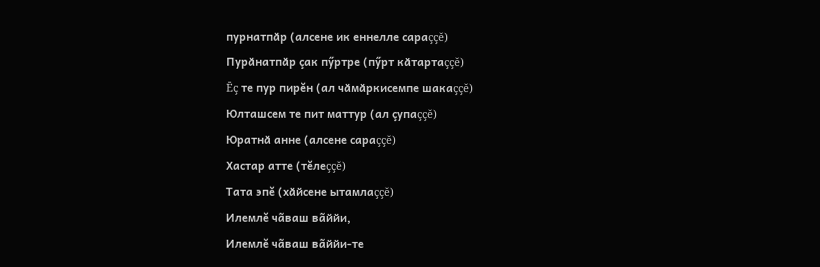пурнатпӑр (алсене ик еннелле сараççĕ)
Пурӑнатпӑр çак пӳртре (пӳрт кӑтартаççĕ)
Ēç те пур пирĕн (ал чӑмӑркисемпе шакаççĕ)
Юлташсем те пит маттур (ал çупаççĕ)
Юратнӑ анне (алсене сараççĕ)
Хастар атте (тĕлеççĕ)
Тата эпĕ (хӑйсене ытамлаççĕ)
Илемлĕ чãваш вãййи,
Илемлĕ чãваш вãййи-те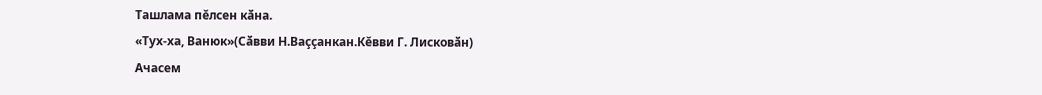Ташлама пĕлсен кӑна.
«Тух-ха, Ванюк»(Сӑвви Н.Ваççанкан.Кĕвви Г. Лисковӑн)
Ачасем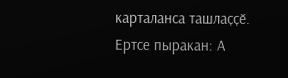карталанса ташлаҫҫӗ.
Ертсе пыракан: А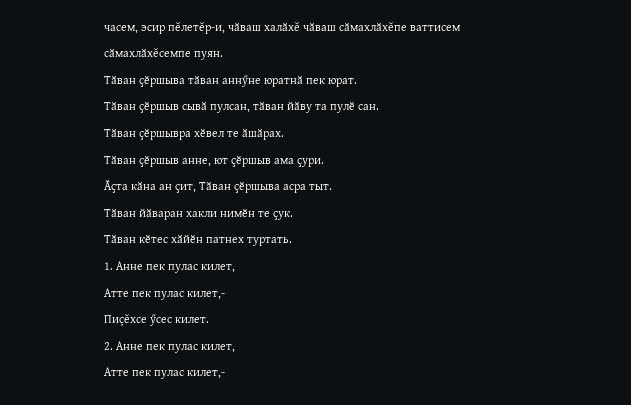часем, эсир пĕлетĕр-и, чӑваш халӑхĕ чӑваш сӑмахлӑхĕпе ваттисем сӑмахлӑхĕсемпе пуян.
Тӑван ҫӗршыва тӑван аннӳне юратнӑ пек юрат.
Тӑван ҫӗршыв сывӑ пулсан, тӑван йӑву та пулӗ сан.
Тӑван ҫӗршывра хӗвел те ӑшӑрах.
Тӑван ҫӗршыв анне, ют ҫӗршыв ама ҫури.
Ӑҫта кӑна ан ҫит, Тӑван ҫӗршыва асра тыт.
Тӑван йӑваран хакли нимӗн те ҫук.
Тӑван кӗтес хӑйӗн патнех туртать.
1. Анне пек пулас килет,
Атте пек пулас килет,-
Пиçĕхсе ӳсес килет.
2. Анне пек пулас килет,
Атте пек пулас килет,-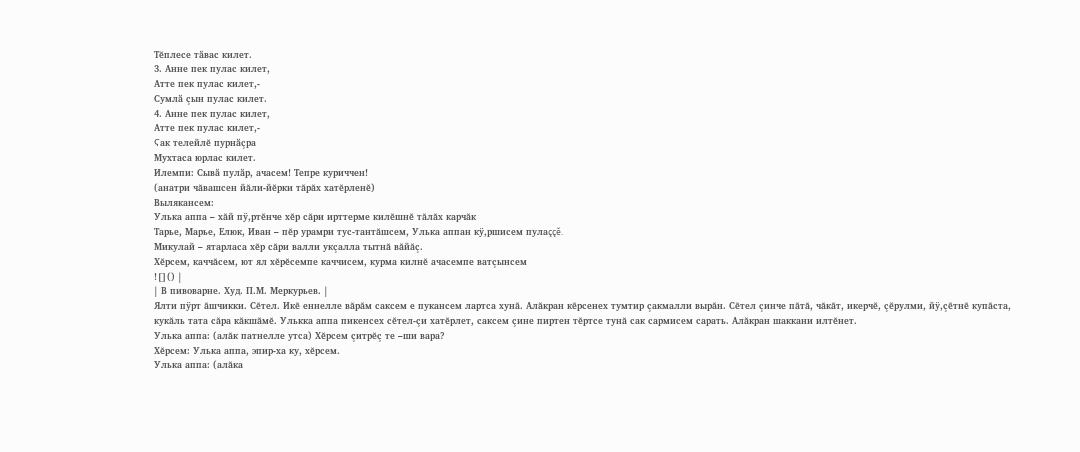Тĕплесе тӑвас килет.
3. Анне пек пулас килет,
Атте пек пулас килет,-
Сумлӑ çын пулас килет.
4. Анне пек пулас килет,
Атте пек пулас килет,-
Ϛак телейлĕ пурнӑçра
Мухтаса юрлас килет.
Илемпи: Сывӑ пулӑр, ачасем! Тепре куриччен!
(анатри чăвашсен йăли-йĕрки тăрăх хатĕрленĕ)
Вылякансем:
Улька аппа – хăй пÿ,ртĕнче хĕр сăри ирттерме килĕшнĕ тăлăх карчăк
Тарье, Марье, Елюк, Иван – пĕр урамри тус-тантăшсем, Улька аппан кÿ,ршисем пулаççĕ.
Микулай – ятарласа хĕр сăри валли укçалла тытнă вăйăç.
Хĕрсем, каччăсем, ют ял хĕрĕсемпе каччисем, курма килнĕ ачасемпе ватçынсем
![]() |
| В пивоварне. Худ. П.М. Меркурьев. |
Ялти пÿрт ăшчикки. Сĕтел. Икĕ еннелле вăрăм саксем е пукансем лартса хунă. Алăкран кĕрсенех тумтир çакмалли вырăн. Сĕтел çинче пăтă, чăкăт, икерчĕ, çĕрулми, йÿ,çĕтнĕ купăста, кукăль тата сăра кăкшăмĕ. Улькка аппа пикенсех сĕтел-çи хатĕрлет, саксем çине пиртен тĕртсе тунă сак сармисем сарать. Алăкран шаккани илтĕнет.
Улька аппа: (алăк патнелле утса) Хĕрсем çитрĕç те –ши вара?
Хĕрсем: Улька аппа, эпир-ха ку, хĕрсем.
Улька аппа: (алăка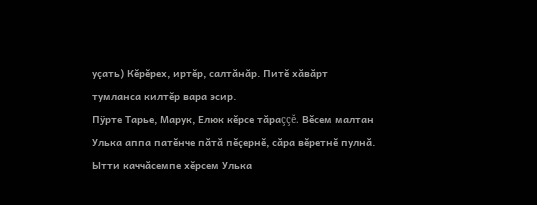уçать) Кĕрĕрех, иртĕр, салтăнăр. Питĕ хăвăрт тумланса килтĕр вара эсир.
Пÿрте Тарье, Марук, Елюк кĕрсе тăраççĕ. Вĕсем малтан Улька аппа патĕнче пăтă пĕçернĕ, сăра вĕретнĕ пулнă. Ытти каччăсемпе хĕрсем Улька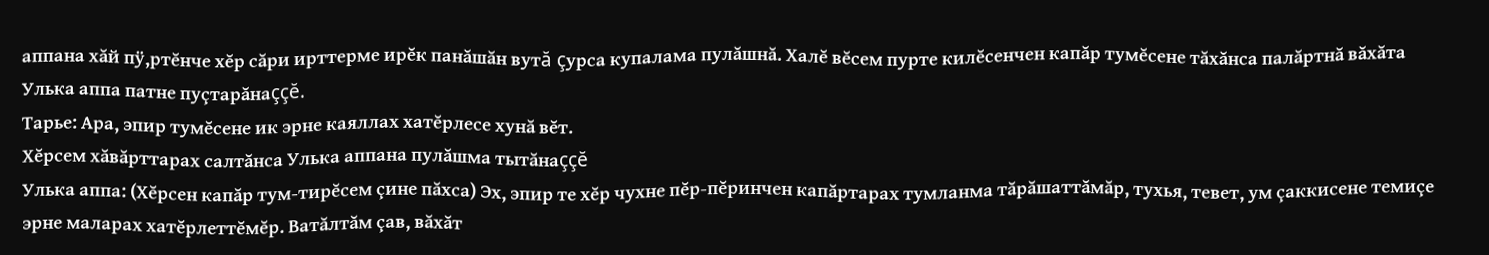аппана хăй пÿ,ртĕнче хĕр сăри ирттерме ирĕк панăшăн вутă çурса купалама пулăшнă. Халĕ вĕсем пурте килĕсенчен капăр тумĕсене тăхăнса палăртнă вăхăта Улька аппа патне пуçтарăнаççĕ.
Тарье: Ара, эпир тумĕсене ик эрне каяллах хатĕрлесе хунă вĕт.
Хĕрсем хăвăрттарах салтăнса Улька аппана пулăшма тытăнаççĕ
Улька аппа: (Хĕрсен капăр тум-тирĕсем çине пăхса) Эх, эпир те хĕр чухне пĕр-пĕринчен капăртарах тумланма тăрăшаттăмăр, тухья, тевет, ум çаккисене темиçе эрне маларах хатĕрлеттĕмĕр. Ватăлтăм çав, вăхăт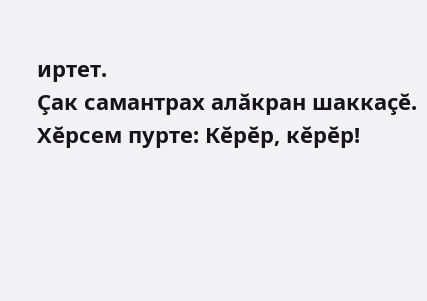иртет.
Çак самантрах алăкран шаккаçĕ.
Хĕрсем пурте: Кĕрĕр, кĕрĕр!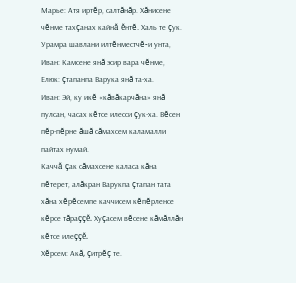Марье: Атя иртĕр, салтăнăр. Хăнисене чĕнме тахçанах кайнă ĕнтĕ. Халь те çук. Урамра шавлани илтĕнместчĕ-и унта,
Иван: Камсене янă эсир вара чĕнме,
Елюк: çтапанпа Варука янă та-ха.
Иван: Эй, ку икĕ «кăвăкарчăна» янă пулсан, часах кĕтсе илесси çук-ха. Вĕсен пĕр-пĕрне ăшă сăмахсем каламалли пайтах нумай.
Каччă çак сăмахсене каласа кăна пĕтерет, алăкран Варукпа çтапан тата хăна хĕрĕсемпе каччисем кĕпĕрленсе кĕрсе тăраççĕ. Хуçасем вĕсене кăмăллăн кĕтсе илеççĕ.
Хĕрсем: Акă, çитрĕç те.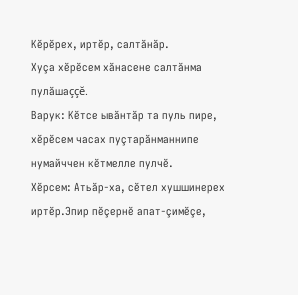Кĕрĕрех, иртĕр, салтăнăр.
Хуçа хĕрĕсем хăнасене салтăнма пулăшаççĕ.
Варук: Кĕтсе ывăнтăр та пуль пире, хĕрĕсем часах пуçтарăнманнипе нумайччен кĕтмелле пулчĕ.
Хĕрсем: Атьăр-ха, сĕтел хушшинерех иртĕр.Эпир пĕçернĕ апат-çимĕçе,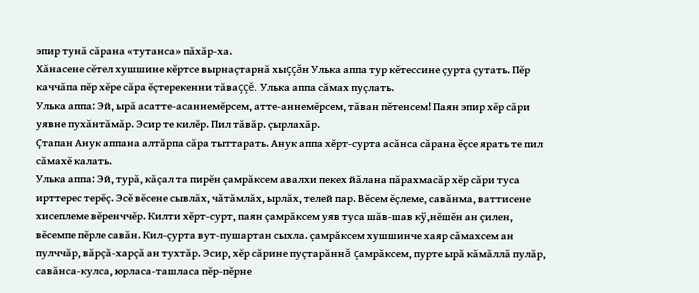эпир тунă сăрана «тутанса» пăхăр-ха.
Хăнасене сĕтел хушшине кĕртсе вырнаçтарнă хыççăн Улька аппа тур кĕтессине çурта çутать. Пĕр каччăпа пĕр хĕре сăра ĕçтерекенни тăваççĕ. Улька аппа сăмах пуçлать.
Улька аппа: Эй, ырă асатте-асаннемĕрсем, атте-аннемĕрсем, тăван пĕтенсем! Паян эпир хĕр сăри уявне пухăнтăмăр. Эсир те килĕр. Пил тăвăр. çырлахăр.
Çтапан Анук аппана алтăрпа сăра тыттарать. Анук аппа хĕрт-сурта асăнса сăрана ĕçсе ярать те пил сăмахĕ калать.
Улька аппа: Эй, турă, кăçал та пирĕн çамрăксем авалхи пекех йăлана пăрахмасăр хĕр сăри туса ирттерес терĕç. Эсĕ вĕсене сывлăх, чăтăмлăх, ырлăх, телей пар. Вĕсем ĕçлеме, савăнма, ваттисене хисеплеме вĕренччĕр. Килти хĕрт-сурт, паян çамрăксем уяв туса шăв-шав кÿ,нĕшĕн ан çилен, вĕсемпе пĕрле савăн. Кил-çурта вут-пушартан сыхла. çамрăксем хушшинче хаяр сăмахсем ан пулччăр, вăрçă-харçă ан тухтăр. Эсир, хĕр сăрине пуçтарăннă çамрăксем, пурте ырă кăмăллă пулăр, савăнса-кулса, юрласа-ташласа пĕр-пĕрне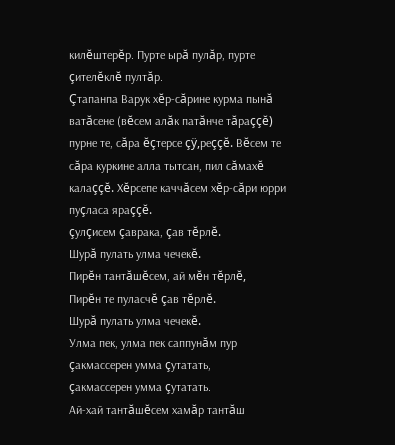килĕштерĕр. Пурте ырă пулăр, пурте çителĕклĕ пултăр.
Çтапанпа Варук хĕр-сăрине курма пынă ватăсене (вĕсем алăк патăнче тăраççĕ) пурне те, сăра ĕçтерсе çÿ,реççĕ. Вĕсем те сăра куркине алла тытсан, пил сăмахĕ калаççĕ. Хĕрсепе каччăсем хĕр-сăри юрри пуçласа яраççĕ.
çулçисем çаврака, çав тĕрлĕ.
Шурă пулать улма чечекĕ.
Пирĕн тантăшĕсем, ай мĕн тĕрлĕ,
Пирĕн те пуласчĕ çав тĕрлĕ.
Шурă пулать улма чечекĕ.
Улма пек, улма пек саппунăм пур
çакмассерен умма çутатать,
çакмассерен умма çутатать.
Ай-хай тантăшĕсем хамăр тантăш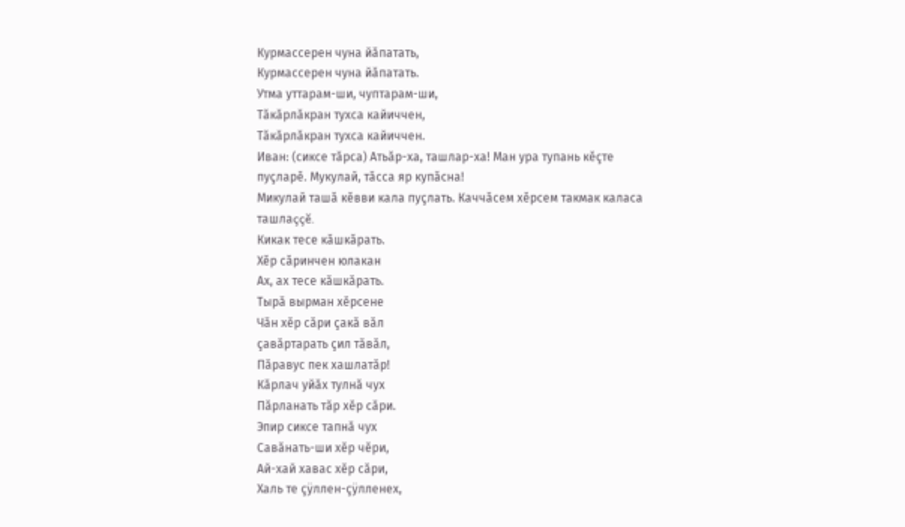Курмассерен чуна йăпатать,
Курмассерен чуна йăпатать.
Утма уттарам-ши, чуптарам-ши,
Тăкăрлăкран тухса кайиччен,
Тăкăрлăкран тухса кайиччен.
Иван: (сиксе тăрса) Атьăр-ха, ташлар-ха! Ман ура тупань кĕçте пуçларĕ. Мукулай, тăсса яр купăсна!
Микулай ташă кĕвви кала пуçлать. Каччăсем хĕрсем такмак каласа ташлаççĕ.
Кикак тесе кăшкăрать.
Хĕр сăринчен юлакан
Ах, ах тесе кăшкăрать.
Тырă вырман хĕрсене
Чăн хĕр сăри çакă вăл
çавăртарать çил тăвăл,
Пăравус пек хашлатăр!
Кăрлач уйăх тулнă чух
Пăрланать тăр хĕр сăри.
Эпир сиксе тапнă чух
Савăнать-ши хĕр чĕри,
Ай-хай хавас хĕр сăри,
Халь те çÿллен-çÿлленех,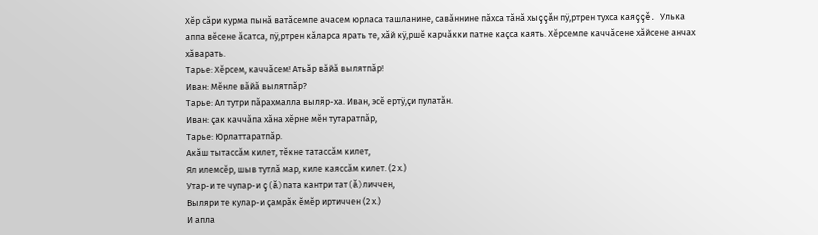Хĕр сăри курма пынă ватăсемпе ачасем юрласа ташланине, савăннине пăхса тăнă хыççăн пÿ,ртрен тухса каяççĕ. Улька аппа вĕсене ăсатса, пÿ,ртрен кăларса ярать те, хăй кÿ,ршĕ карчăкки патне каçса каять. Хĕрсемпе каччăсене хăйсене анчах хăварать.
Тарье: Хĕрсем, каччăсем! Атьăр вăйă вылятпăр!
Иван: Мĕнле вăйă вылятпăр?
Тарье: Ал тутри пăрахмалла выляр-ха. Иван, эсĕ ертÿ,çи пулатăн.
Иван: çак каччăпа хăна хĕрне мĕн тутаратпăр,
Тарье: Юрлаттаратпăр.
Акăш тытассăм килет, тĕкне татассăм килет,
Ял илемсĕр, шыв тутлă мар, киле каяссăм килет. (2 х.)
Утар-и те чупар-и ç(ă)пата кантри тат(ă)личчен,
Выляри те кулар-и çамрăк ĕмĕр иртиччен (2 х.)
И апла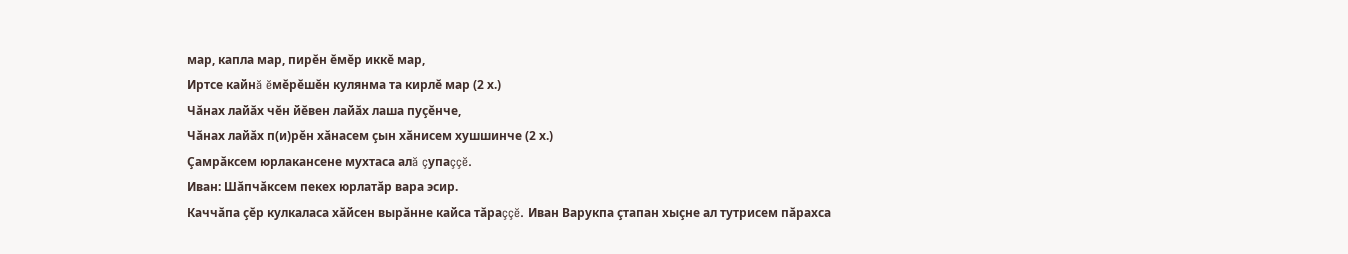мар, капла мар, пирĕн ĕмĕр иккĕ мар,
Иртсе кайнă ĕмĕрĕшĕн кулянма та кирлĕ мар (2 х.)
Чăнах лайăх чĕн йĕвен лайăх лаша пуçĕнче,
Чăнах лайăх п(и)рĕн хăнасем çын хăнисем хушшинче (2 х.)
Çамрăксем юрлакансене мухтаса алă çупаççĕ.
Иван: Шăпчăксем пекех юрлатăр вара эсир.
Каччăпа çĕр кулкаласа хăйсен вырăнне кайса тăраççĕ. Иван Варукпа çтапан хыçне ал тутрисем пăрахса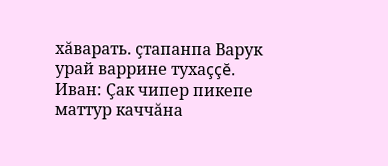хăварать. çтапанпа Варук урай варрине тухаççĕ.
Иван: Çак чипер пикепе маттур каччăна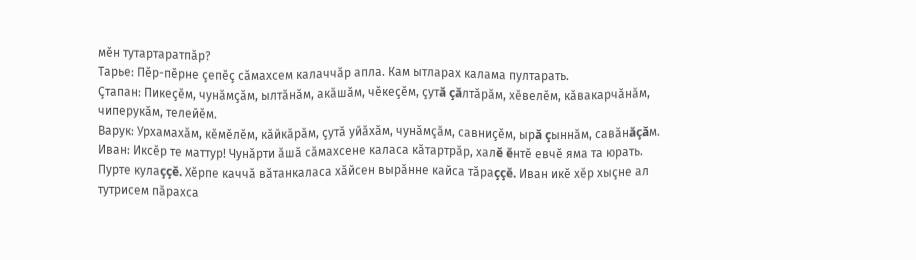мĕн тутартаратпăр?
Тарье: Пĕр-пĕрне çепĕç сăмахсем калаччăр апла. Кам ытларах калама пултарать.
Çтапан: Пикеçĕм, чунăмçăм, ылтăнăм, акăшăм, чĕкеçĕм, çутă çăлтăрăм, хĕвелĕм, кăвакарчăнăм, чиперукăм, телейĕм.
Варук: Урхамахăм, кĕмĕлĕм, кăйкăрăм, çутă уйăхăм, чунăмçăм, савниçĕм, ырă çыннăм, савăнăçăм.
Иван: Иксĕр те маттур! Чунăрти ăшă сăмахсене каласа кăтартрăр, халĕ ĕнтĕ евчĕ яма та юрать.
Пурте кулаççĕ. Хĕрпе каччă вăтанкаласа хăйсен вырăнне кайса тăраççĕ. Иван икĕ хĕр хыçне ал тутрисем пăрахса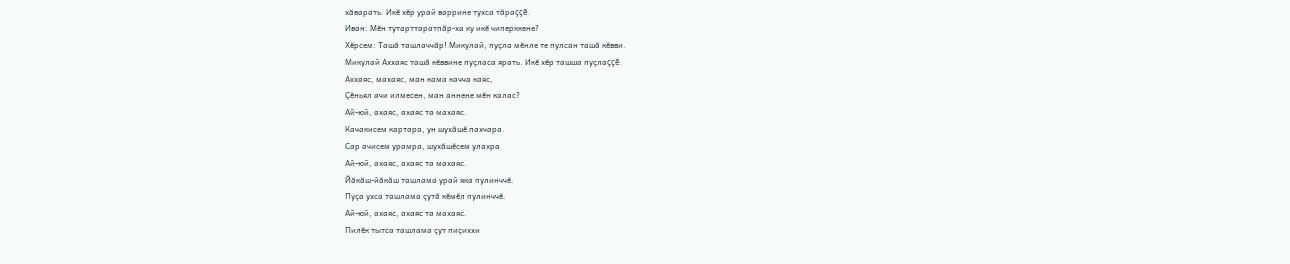хăварать. Икĕ хĕр урай варрине тухса тăраççĕ.
Иван: Мĕн тутарттаратпăр-ха ку икĕ чиперккене?
Хĕрсем: Ташă ташлаччăр! Микулай, пуçла мĕнле те пулсан ташă кĕвви.
Микулай Аххаяс ташă кĕввине пуçласа ярать. Икĕ хĕр ташша пуçлаççĕ.
Аххаяс, махаяс, ман кама качча каяс,
Çĕньял ачи илмесен, ман аннене мĕн калас?
Ай-юй, ахаяс, ахаяс та махаяс.
Качакисем картара, ун шухăшĕ пахчара.
Сар ачисем урамра, шухăшĕсем улахра
Ай-юй, ахаяс, ахаяс та махаяс.
Йăкăш-йăкăш ташлама урай яка пулинччĕ.
Пуçа ухса ташлама çутă кĕмĕл пулинччĕ.
Ай-юй, ахаяс, ахаяс та махаяс.
Пилĕк тытса ташлама çут пиçиххи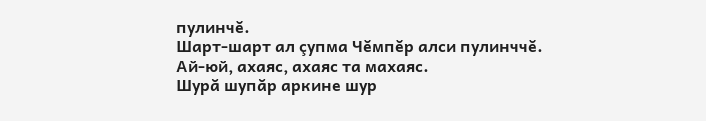пулинчĕ.
Шарт-шарт ал çупма Чĕмпĕр алси пулинччĕ.
Ай-юй, ахаяс, ахаяс та махаяс.
Шурă шупăр аркине шур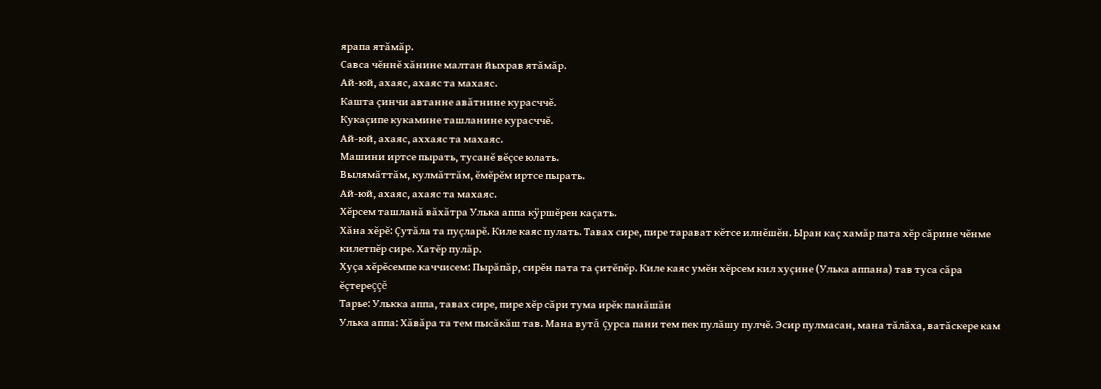ярапа ятăмăр.
Савса чĕннĕ хăнине малтан йыхрав ятăмăр.
Ай-юй, ахаяс, ахаяс та махаяс.
Кашта çинчи автанне авăтнине курасччĕ.
Кукаçипе кукамине ташланине курасччĕ.
Ай-юй, ахаяс, аххаяс та махаяс.
Машини иртсе пырать, тусанĕ вĕçсе юлать.
Вылямăттăм, кулмăттăм, ĕмĕрĕм иртсе пырать.
Ай-юй, ахаяс, ахаяс та махаяс.
Хĕрсем ташланă вăхăтра Улька аппа кÿршĕрен каçать.
Хăна хĕрĕ: Çутăла та пуçларĕ. Киле каяс пулать. Тавах сире, пире тарават кĕтсе илнĕшĕн. Ыран каç хамăр пата хĕр сăрине чĕнме килетпĕр сире. Хатĕр пулăр.
Хуçа хĕрĕсемпе каччисем: Пырăпăр, сирĕн пата та çитĕпĕр. Киле каяс умĕн хĕрсем кил хуçине (Улька аппана) тав туса сăра ĕçтереççĕ
Тарье: Улькка аппа, тавах сире, пире хĕр сăри тума ирĕк панăшăн
Улька аппа: Хăвăра та тем пысăкăш тав. Мана вутă çурса пани тем пек пулăшу пулчĕ. Эсир пулмасан, мана тăлăха, ватăскере кам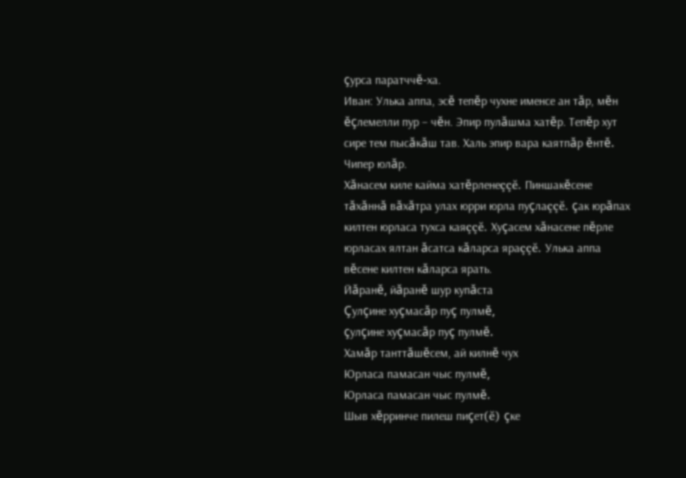çурса паратччĕ-ха.
Иван: Улька аппа, эсĕ тепĕр чухне именсе ан тăр, мĕн ĕçлемелли пур – чĕн. Эпир пулăшма хатĕр. Тепĕр хут сире тем пысăкăш тав. Халь эпир вара каятпăр ĕнтĕ. Чипер юлăр.
Хăнасем киле кайма хатĕрленеççĕ. Пиншакĕсене тăхăннă вăхăтра улах юрри юрла пуçлаççĕ. çак юрăпах килтен юрласа тухса каяççĕ. Хуçасем хăнасене пĕрле юрласах ялтан ăсатса кăларса яраççĕ. Улька аппа вĕсене килтен кăларса ярать.
Йăранĕ, йăранĕ шур купăста
Çулçине хуçмасăр пуç пулмĕ,
çулçине хуçмасăр пуç пулмĕ.
Хамăр танттăшĕсем, ай килнĕ чух
Юрласа памасан чыс пулмĕ,
Юрласа памасан чыс пулмĕ.
Шыв хĕрринче пилеш пиçет(ĕ) çке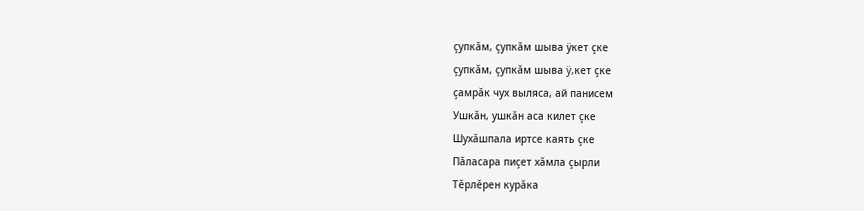çупкăм, çупкăм шыва ÿкет çке
çупкăм, çупкăм шыва ÿ,кет çке
çамрăк чух выляса, ай панисем
Ушкăн, ушкăн аса килет çке
Шухăшпала иртсе каять çке
Пăласара пиçет хăмла çырли
Тĕрлĕрен курăка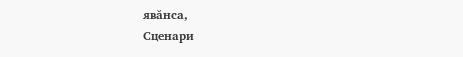явăнса,
Сценари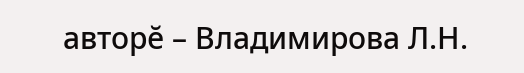авторĕ – Владимирова Л.Н.